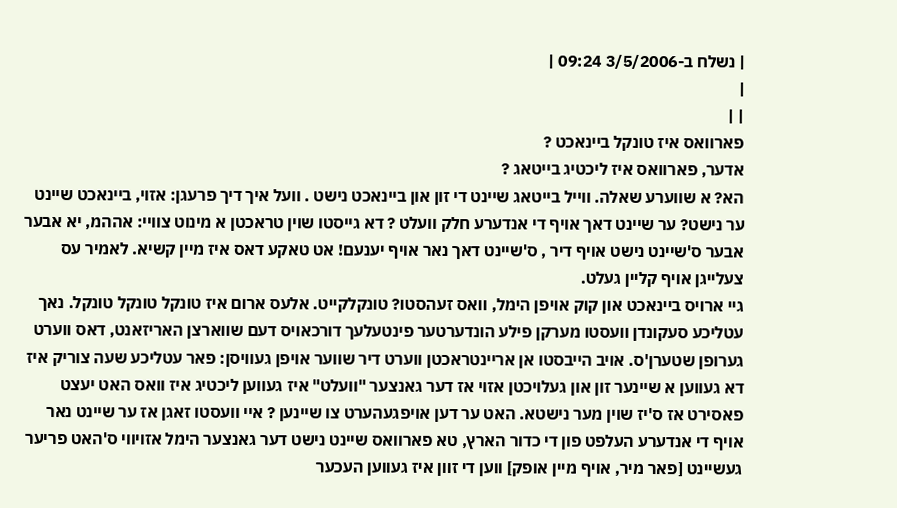| נשלח ב-3/5/2006 09:24 |
|
| |
פארוואס איז טונקל ביינאכט ?
אדער, פארוואס איז ליכטיג בייטאג ?
הא? א שווערע שאלה. ווייל בייטאג שיינט די זון און ביינאכט נישט . וועל איך דיך פרעגן: אזוי, ביינאכט שיינט ער נישט? ער שיינט דאך אויף די אנדערע חלק וועלט ? דא גייסטו שוין טראכטן א מינוט צוויי: אההמ, יא אבער אבער ס'שיינט נישט אויף דיר , ס'שיינט דאך נאר אויף יענעם! אט טאקע דאס איז מיין קשיא. לאמיר עס צעלייגן אויף קליין געלט.
גיי ארויס ביינאכט און קוק אויפן הימל, וואס זעהסטו? טונקלקייט. אלעס ארום איז טונקל טונקל טונקל. נאך עטליכע סעקונדן וועסטו מערקן פילע הונדערטער פינטעלעך דורכאויס דעם שווארצן האריזאנט, דאס ווערט גערופן שטערן'ס. אויב הייבסטו אן אריינטראכטן ווערט דיר שווער אויפן געוויסן: פאר עטליכע שעה צוריק איז דא געווען א שיינער זון און געלויכטן אזוי אז דער גאנצער "וועלט" איז געווען ליכטיג איז וואס האט יעצט פאסירט אז ס'יז שוין מער נישטא. האט ער דען אויפגעהערט צו שיינען ? איי וועסטו זאגן אז ער שיינט נאר אויף די אנדערע העלפט פון די כדור הארץ, טא פארוואס שיינט נישט דער גאנצער הימל אזויווי ס'האט פריער געשיינט [פאר מיר, אויף מיין אופק] ווען די זוון איז געווען העכער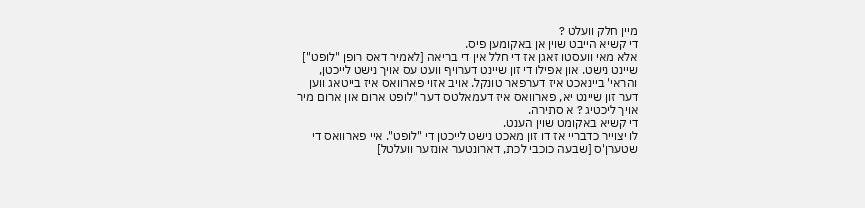מיין חלק וועלט ?
די קשיא הייבט שוין אן באקומען פיס.
אלא מאי וועסטו זאגן אז די חלל אין די בריאה [לאמיר דאס רופן "לופט"] שיינט נישט. און אפילו די זון שיינט דערויף וועט עס אויך נישט לייכטן, והראי' ביינאכט איז דערפאר טונקל. אויב אזוי פארוואס איז בייטאג ווען דער זון שיינט יא, פארוואס איז דעמאלטס דער "לופט ארום און ארום מיר אויך ליכטיג ? א סתירה.
די קשיא באקומט שוין הענט.
לו יצוייר כדבריי אז דו זון מאכט נישט לייכטן די "לופט". איי פארוואס די שטערן'ס [שבעה כוכבי לכת, דארונטער אונזער וועלטל]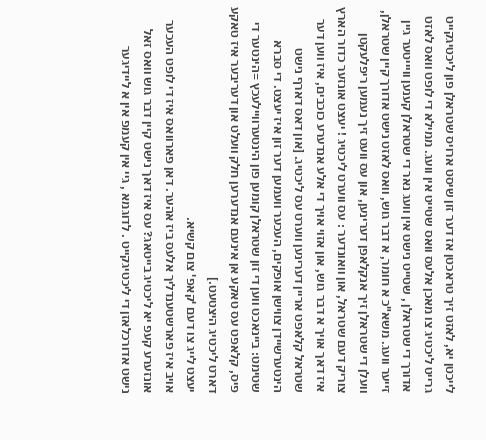לייכטן יא, לאזט זיך טראכטן אז דער זון שיסט ארויס שטראלן פון ליכטיגקייט גרייט ליכטיג צו מאכן אלעס וואס שטייט אין וועג. ממילא די לופט וואס לאזט אדורך די שטראלן , שטייט נישט אין וועג נאר די שטראלן קענען וויייטער גיין זייער וועג. משא"כ א חומר, א דבר גוש, וואס לאזט נישט אדורך קיין שטראלן, וועלן די שטראלן זיך אנקלאפן דערינען, און עס וועט זיך נעמען ריפלעקטן צוריק דעם שטראל, און וואונדער : עס ווערט ליכטיג ! יעצט אונזער כדור הארץ איז דאך אויך א דבר גוש, און אזוי אויך די אלע אנדערע כוכבים, איז ווען דער שטראל קלאפט אריין דערינען ווערט עס ליכטיג. [און דאס דארף נישט הינטערשיידן צווישן אופקים, העכער וועמען דער זון איז יעצט. די סברא שטימט: ביינאכט ווען די זון שטראלן קומען פון הינטערוויילעכץ =הינטער די פיס, קלאפט עס טאקע אן אינעם אנדערען חלק וועלט און דעריבער איז טאקע דארט ליכטיג היצטעט.]
יעצט לייג צו דעם 'קאפ' צום קשיא.
אויב איז פארשטענדליך אלעס ביז אהער. דאן פארוואס איז די לופט העכער אונזערע קעפ יא ליכטיג בייטאג? עס איז דאך נישט קיין דבר גוש וואס זאל נישט אדורכלאזן די ליכטיגקייט . לדוגמא , גיי אין קעמפ אין א ליידיגער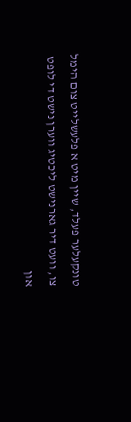טונקעלער פעלד, שיין מיט א פלעשלייט צום הימל צו, וועט דיר גארנישט ליכטיג ווערן נישט די לופט און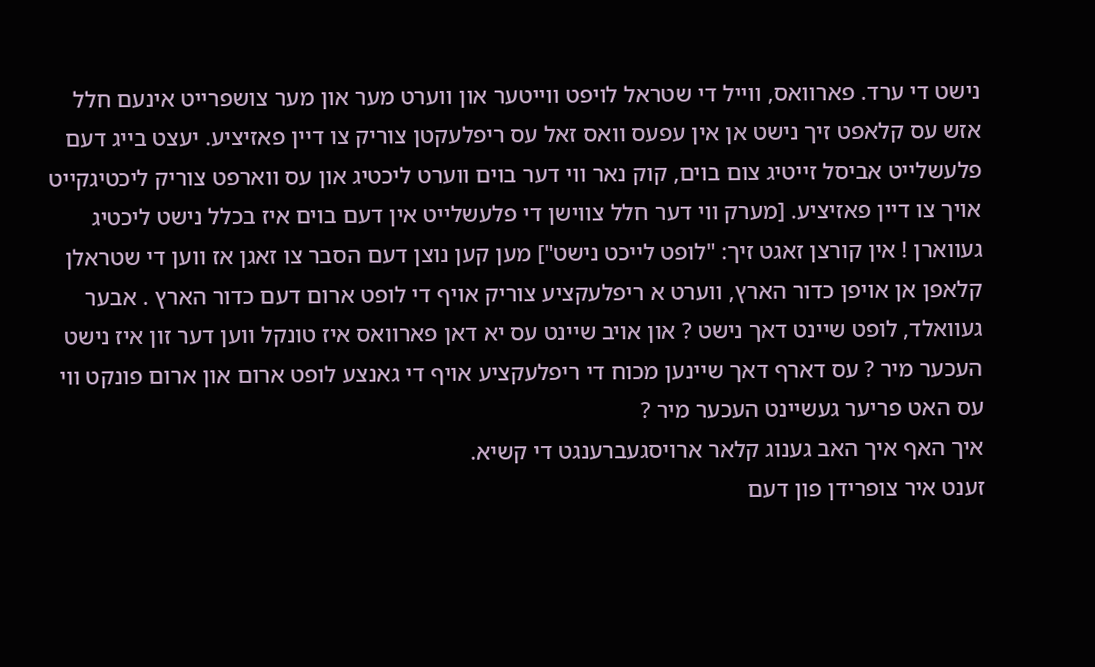נישט די ערד. פארוואס, ווייל די שטראל לויפט ווייטער און ווערט מער און מער צושפרייט אינעם חלל אזש עס קלאפט זיך נישט אן אין עפעס וואס זאל עס ריפלעקטן צוריק צו דיין פאזיציע. יעצט בייג דעם פלעשלייט אביסל זייטיג צום בוים, קוק נאר ווי דער בוים ווערט ליכטיג און עס ווארפט צוריק ליכטיגקייט אויך צו דיין פאזיציע. [מערק ווי דער חלל צווישן די פלעשלייט אין דעם בוים איז בכלל נישט ליכטיג געווארן ! אין קורצן זאגט זיך: "לופט לייכט נישט"] מען קען נוצן דעם הסבר צו זאגן אז ווען די שטראלן קלאפן אן אויפן כדור הארץ, ווערט א ריפלעקציע צוריק אויף די לופט ארום דעם כדור הארץ . אבער געוואלד, לופט שיינט דאך נישט ? און אויב שיינט עס יא דאן פארוואס איז טונקל ווען דער זון איז נישט העכער מיר ? עס דארף דאך שיינען מכוח די ריפלעקציע אויף די גאנצע לופט ארום און ארום פונקט ווי עס האט פריער געשיינט העכער מיר ?
איך האף איך האב גענוג קלאר ארויסגעברענגט די קשיא.
זענט איר צופרידן פון דעם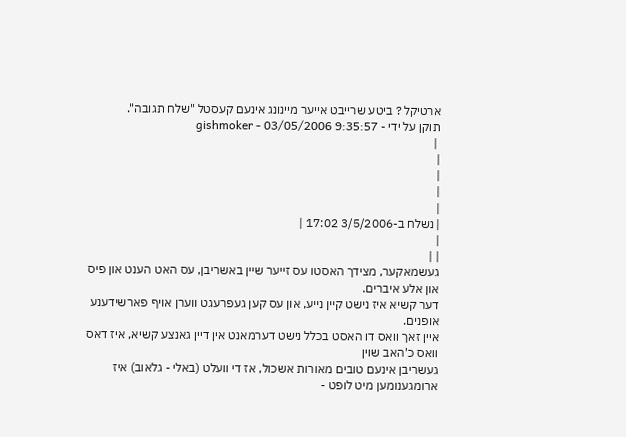ארטיקל ? ביטע שרייבט אייער מיינונג אינעם קעסטל "שלח תגובה".
תוקן על ידי - gishmoker - 03/05/2006 9:35:57
 |
|
|
|
|
| נשלח ב-3/5/2006 17:02 |
|
| |
געשמאקער, מצידך האסטו עס זייער שיין באשריבן, עס האט הענט און פיס און אלע איברים.
דער קשיא איז נישט קיין נייע, און עס קען געפרעגט ווערן אויף פארשידענע אופנים.
איין זאך וואס דו האסט בכלל נישט דערמאנט אין דיין גאנצע קשיא, איז דאס וואס כ'האב שוין
געשריבן אינעם טובים מאורות אשכול, אז די וועלט (באלי - גלאוב) איז ארומגענומען מיט לופט -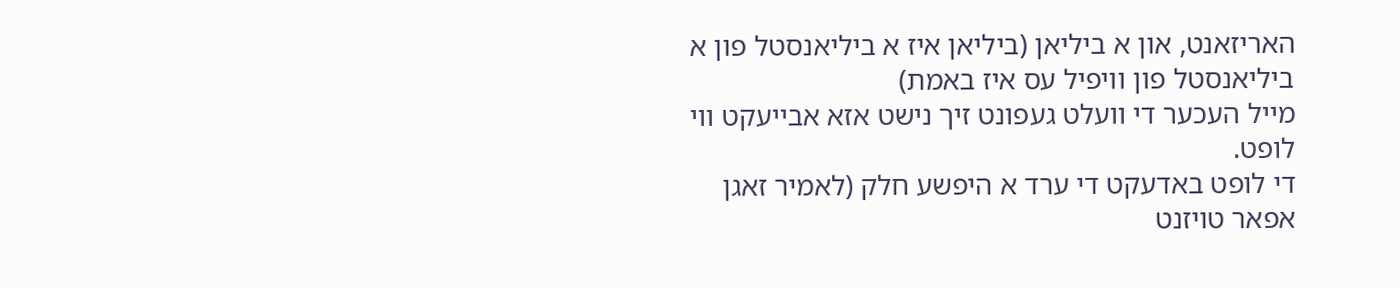האריזאנט, און א ביליאן (ביליאן איז א ביליאנסטל פון א ביליאנסטל פון וויפיל עס איז באמת)
מייל העכער די וועלט געפונט זיך נישט אזא אבייעקט ווי לופט.
די לופט באדעקט די ערד א היפשע חלק (לאמיר זאגן אפאר טויזנט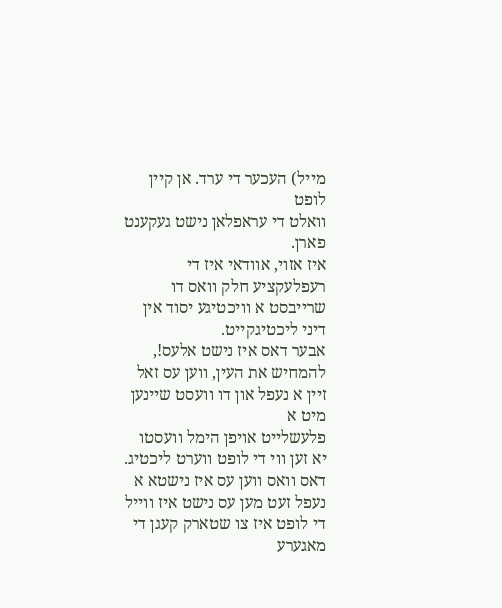מייל) העכער די ערד. אן קיין לופט
וואלט די עראפלאן נישט געקענט פארן.
איז אזוי, אוודאי איז די רעפלעקציע חלק וואס דו שרייבסט א וויכטיגע יסוד אין דיני ליכטיגקייט.
אבער דאס איז נישט אלעס!, להמחיש את העין, ווען עס זאל זיין א נעפל און דו וועסט שיינען מיט א
פלעשלייט אויפן הימל וועסטו יא זען ווי די לופט ווערט ליכטיג. דאס וואס ווען עס איז נישטא א
נעפל זעט מען עס נישט איז ווייל די לופט איז צו שטארק קעגן די מאגערע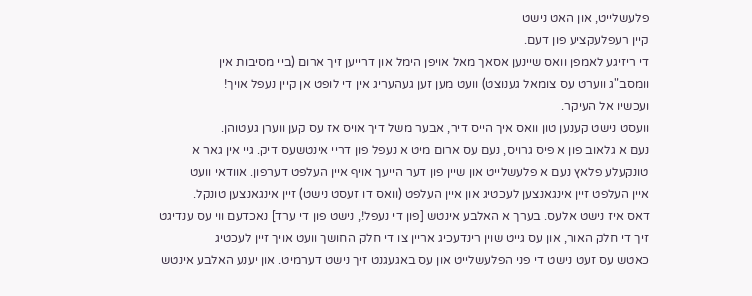פלעשלייט, און האט נישט
קיין רעפלעקציע פון דעם.
די ריזיגע לאמפן וואס שיינען אסאך מאל אויפן הימל און דרייען זיך ארום (ביי מסיבות אין
וומסב"ג ווערט עס צומאל גענוצט) וועט מען זען געהעריג אין די לופט אן קיין נעפל אויך!
ועכשיו אל העיקר.
וועסט נישט קענען טון וואס איך הייס דיר, אבער משל דיך אויס אז עס קען ווערן געטוהן.
נעם א גלאוב פון א פיס גרויס, נעם עס ארום מיט א נעפל פון דריי אינטשעס דיק. גיי אין גאר א
טונקעלע פלאץ נעם א פלעשלייט און שיין פון דער הייעך אויף איין העלפט דערפון. אוודאי וועט
איין העלפט זיין אינגאנצען לעכטיג און איין העלפט (וואס דו זעסט נישט) זיין אינגאנצען טונקל.
דאס איז נישט אלעס. בערך א האלבע אינטש [פון די נעפל!, נישט פון די ערד] נאכדעם ווי עס ענדיגט
זיך די חלק האור, און עס גייט שוין רינדעכיג אריין צו די חלק החושך וועט אויך זיין לעכטיג
כאטש עס זעט נישט די פני הפלעשלייט און עס באגעגנט זיך נישט דערמיט. און יענע האלבע אינטש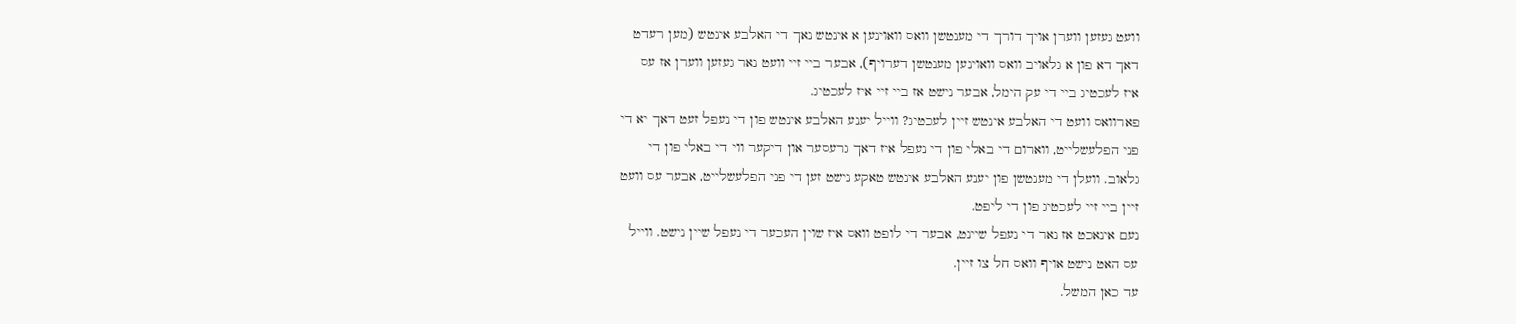וועט געזען ווערן אויך דורך די מענטשן וואס וואוינען א אינטש נאך די האלבע אינטש (מען רעדט
דאך דא פון א גלאויב וואס וואוינען מענטשן דערויף), אבער ביי זיי וועט נאר געזען ווערן אז עס
איז לעכטיג ביי די עק הימל, אבער נישט אז ביי זיי איז לעכטיג.
פארוואס וועט די האלבע אינטש זיין לעכטיג? ווייל יענע האלבע אינטש פון די נעפל זעט דאך יא די
פני הפלעשלייט, ווארום די באלי פון די נעפל איז דאך גרעסער און דיקער ווי די באלי פון די
גלאוב. וועלן די מענטשן פון יענע האלבע אינטש טאקע נישט זען די פני הפלעשלייט, אבער עס וועט
זיין ביי זיי לעכטיג פון די ליפט.
נעם אינאכט אז נאר די נעפל שיינט, אבער די לופט וואס איז שוין העכער די נעפל שיין נישט. ווייל
עס האט נישט אויף וואס חל צו זיין.
עד כאן המשל.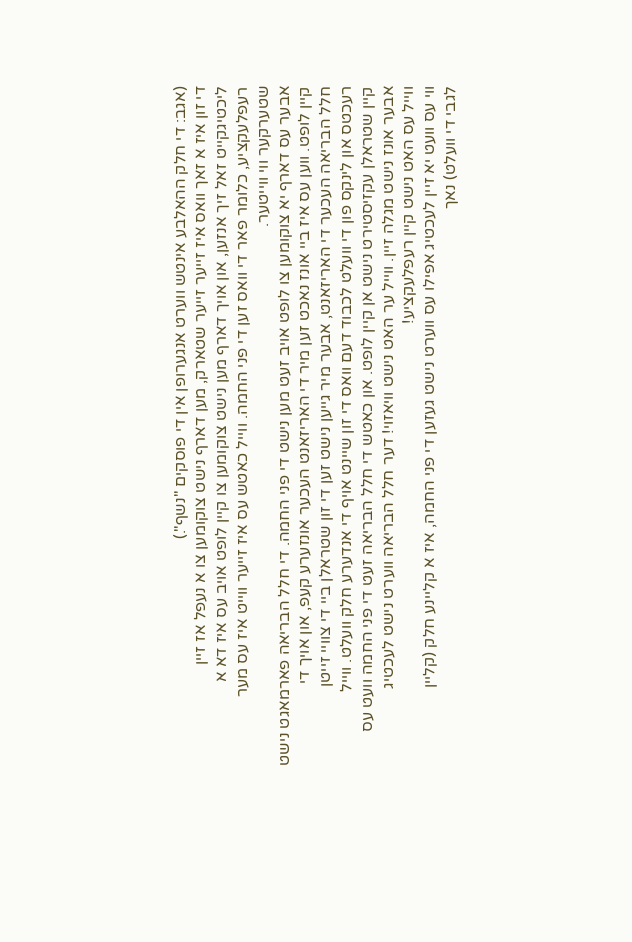(אגב: די חלק ההאלבע אינטש ווערט אנגערופן אין די פוסקים "נשף".)
די זון איז א זאך וואס איז זייער זייער שטארק, מען דארף נישט צוקומען צו א נעפל אז זיין
ליכטיגקייט זאל זיך אנזען, און אויך דארף מען נישט צוקומען צו קיין לופט אויב עס איז דא א
רעפלעקציע, כלומר פאר די וואס זען די פני החמה. ווייל כאטש עס איז זייער ווייט איז עס מער
שטערקער ווי ווייטער.
אבער עס דארף יא צוקומען צו לופט אויב זעט מען נישט די פני החמה. די חלל הבריאה פארמאגט נישט
קיין לופט. ווען עס איז ביי אונז נאכט זען מיר די האריזאנט העכער אונזערע קעפ, און אויך די
חלל הבריאה העכער די האריזאנט, אבער מיר גייען נישט זען די זון שטראלן ביי די צוויי זייטן
רעכטס און לינקס פון די וועלט לכבוד דעם וואס די זון שיינט אויף די אנדערע חלק וועלט. ווייל
קיין שטראלן עקזיסטירט נישט אן קיין לופט. און כאטש די חלל הבריאה זעט די פני החמה וועט עס
אבער אונז נישט מגלה זיין. ווייל ער האט נישט וויאזוי! דער חלל הבריאה ווערט נישט לעכטיג
ווייל עס האט נישט קיין רעפלעקציע!
ווי עס וועט יא זיין לעכטיג אפילו עס ווערט נישט געזען די פני החמה, איז א קליינע חלק (קליין
לגבי די וועלט) נאך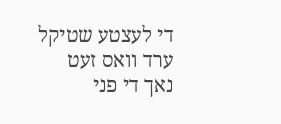די לעצטע שטיקל ערד וואס זעט נאך די פני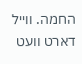החמה. ווייל דארט וועט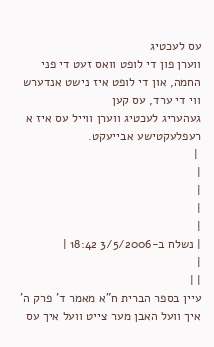עס לעכטיג
ווערן פון די לופט וואס זעט די פני החמה, און די לופט איז נישט אנדערש ווי די ערד, עס קען
געהעריג לעכטיג ווערן ווייל עס איז א רעפלעקטישע אבייעקט.
 |
|
|
|
|
| נשלח ב-3/5/2006 18:42 |
|
| |
עיין בספר הברית ח"א מאמר ד' פרק ה' איך וועל האבן מער צייט וועל איך עס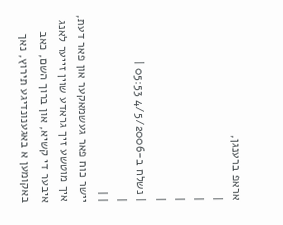אראפ ברענגן,
|
|
|
|
| נשלח ב-4/5/2006 05:53 |
|
| |
יישר כוח פאר געשמאקער און פאר דעת, איך מוטשע זיך גראדע שוין זייער לאנג איבער די קשיא, און ברוך השם, כאב באקומען א באגענונדיגע תירוץ, נאך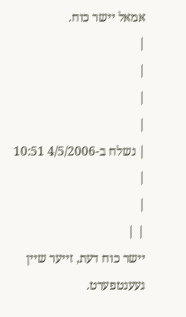אמאל יישר כוח.
|
|
|
|
| נשלח ב-4/5/2006 10:51 |
|
| |
יישר כוח דעת, זייער שיין געענטפערט.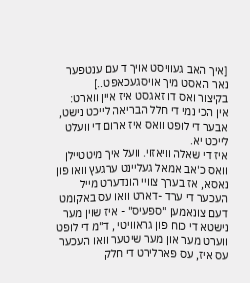[איך האב געוויסט אויך ד עם ענטפער נאר האסט מיך אויסגעכאפט..]
בקיצור ואס דו זאגסט איז איין ווארט:
אין הכי נמי די חלל הבריאה לייכט נישט, אבער די לופט וואס איז ארום די וועלט לייכט יא.
איז די שאלה וויאזוי. וועל איך מיטטיילן וואס כ'אב אמאל געליינט ערגעץ וואו פון נאסא, אז בערך צוויי הונדערט מייל העכער די ערד -דארט וואו עס באקומט דעם צונאמען "ספעיס" - איז שוין מער נישטא די כוח פון גראוויטי , ד"מ די לופט ווערט מער און מער שיטער וואו העכער עס איז, עס פארלירט די חלק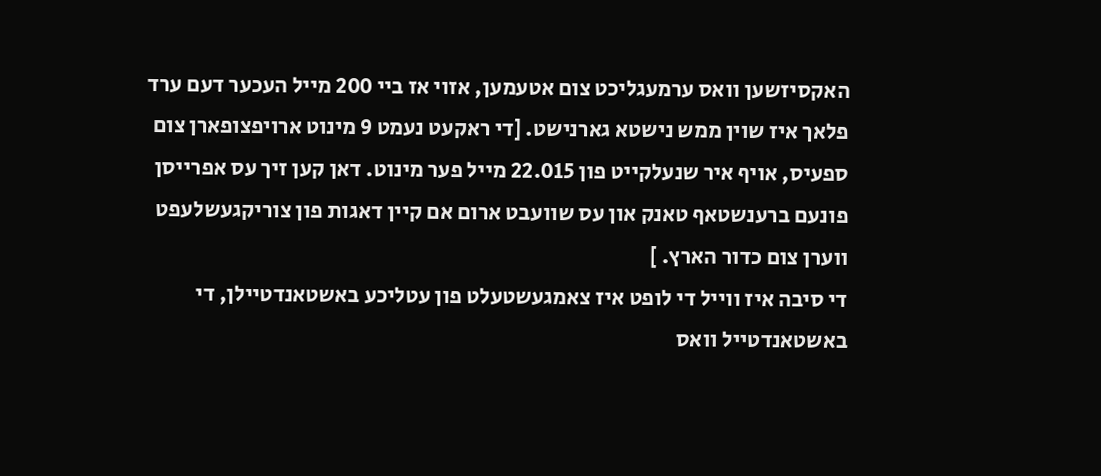האקסיזשען וואס ערמעגליכט צום אטעמען, אזוי אז ביי 200 מייל העכער דעם ערד פלאך איז שוין ממש נישטא גארנישט. [די ראקעט נעמט 9 מינוט ארויפצופארן צום ספעיס, אויף איר שנעלקייט פון 22.015 מייל פער מינוט. דאן קען זיך עס אפרייסן פונעם ברענשטאף טאנק און עס שוועבט ארום אם קיין דאגות פון צוריקגעשלעפט ווערן צום כדור הארץ. ]
די סיבה איז ווייל די לופט איז צאמגעשטעלט פון עטליכע באשטאנדטיילן, די באשטאנדטייל וואס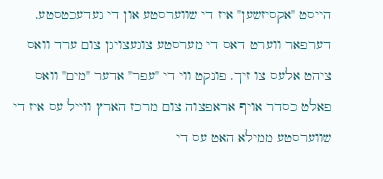הייסט "אקסיזשען" איז די שווערסטע און די געדעכטסטע. דערפאר ווערט דאס די מערסטע צוגעצויגן צום ערד וואס ציהט אלעס צו זיך. פונקט ווי די "עפר" אדער "מים" וואס פאלט כסדר אויף אראפצוה צום מרכז הארץ ווייל עס איז די שווערסטע ממילא האט עס די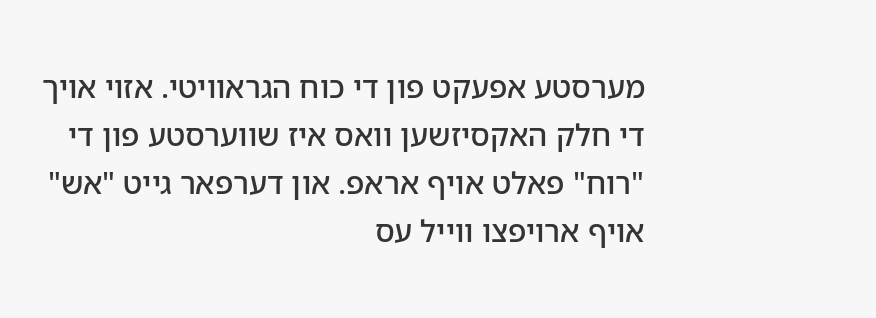מערסטע אפעקט פון די כוח הגראוויטי. אזוי אויך די חלק האקסיזשען וואס איז שווערסטע פון די "רוח" פאלט אויף אראפ. און דערפאר גייט "אש" אויף ארויפצו ווייל עס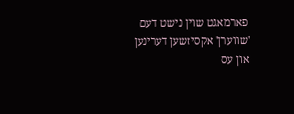פארמאגט שוין נישט דעם 'שווערן' אקסיזשען דערינען און עס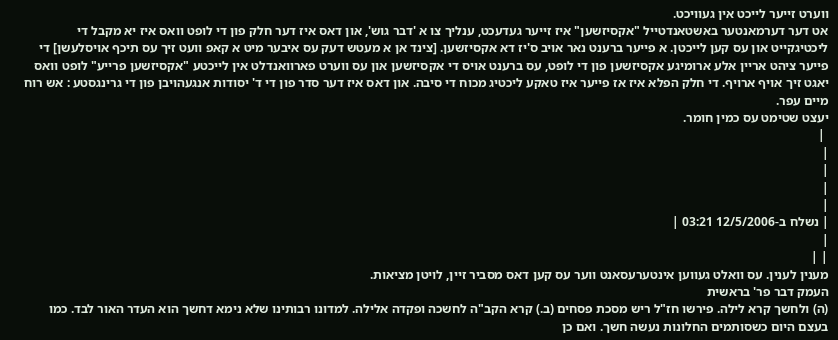ווערט זייער לייכט אין געוויכט.
אט דער דערמאנטער באשטאנדטייל "אקסיזשען" איז זייער געדעכט, ענליך צו א 'דבר גוש', און דאס איז דער חלק פון די לופט וואס איז יא מקבל די ליכטיגקייט און עס קען לייכטן. א פייער ברענט נאר אויב ס'יז דא אקסיזשען. [צינד אן א מעטש דעק עס איבער מיט א קאפ וועט זיך עס תיכף אויסלעשן] די פייער ציהט אריין אלע ארומיגע אקסיזשען פון די לופט, עס ברענט אויס די אקסיזשען און עס ווערט פארוואנדלט אין לייכטע "אקסיזשען פרייע" לופט וואס יאגט זיך אויף ארויף. די חלק הפלא איז אז פייער איז טאקע ליכטיג מכוח די סיבה. און דאס איז דער סדר פון די ד' יסודות אנגעהויבן פון די גרינגסטע : אש רוח מיים עפר.
יעצט שטימט עס כמין חומר.
 |
|
|
|
|
| נשלח ב-12/5/2006 03:21 |
|
| |
מענין לענין. עס וואלט געווען אינטערעסאנט ווער עס קען דאס מסביר זיין, לויטן מציאות.
העמק דבר פר' בראשית
(ה) ולחשך קרא לילה. פירשו חז"ל ריש מסכת פסחים (ב.) קרא הקב"ה לחשכה ופקדה אלילה. למדונו רבותינו שלא נימא דחשך הוא העדר האור לבד. כמו בעצם היום כשסותמים החלונות נעשה חשך. ואם כן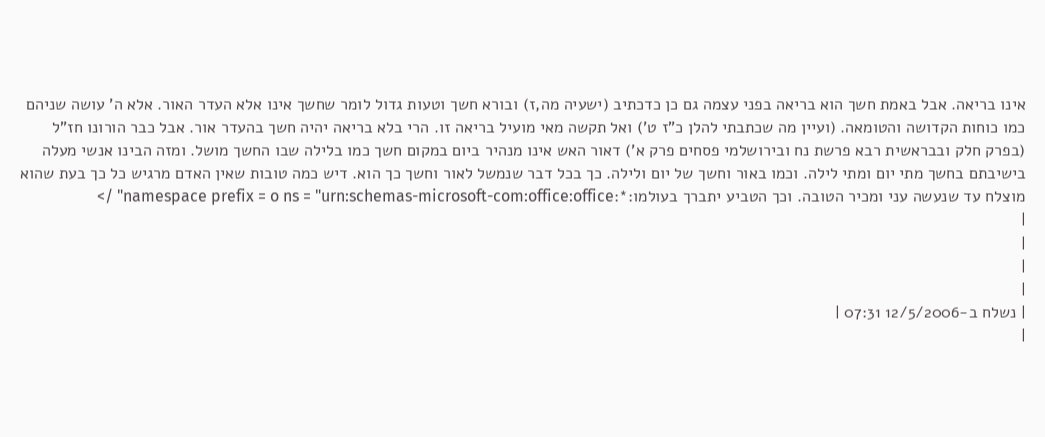אינו בריאה. אבל באמת חשך הוא בריאה בפני עצמה גם כן כדכתיב (ישעיה מה,ז) ובורא חשך וטעות גדול לומר שחשך אינו אלא העדר האור. אלא ה' עושה שניהם כמו כוחות הקדושה והטומאה. (ועיין מה שכתבתי להלן כ"ז ט') ואל תקשה מאי מועיל בריאה זו. הרי בלא בריאה יהיה חשך בהעדר אור. אבל כבר הורונו חז"ל (בפרק חלק ובבראשית רבא פרשת נח ובירושלמי פסחים פרק א') דאור האש אינו מנהיר ביום במקום חשך כמו בלילה שבו החשך מושל. ומזה הבינו אנשי מעלה בישיבתם בחשך מתי יום ומתי לילה. וכמו באור וחשך של יום ולילה. כך בכל דבר שנמשל לאור וחשך כך הוא. דיש כמה טובות שאין האדם מרגיש כל כך בעת שהוא מוצלח עד שנעשה עני ומכיר הטובה. וכך הטביע יתברך בעולמו:*:namespace prefix = o ns = "urn:schemas-microsoft-com:office:office" />
|
|
|
|
| נשלח ב-12/5/2006 07:31 |
|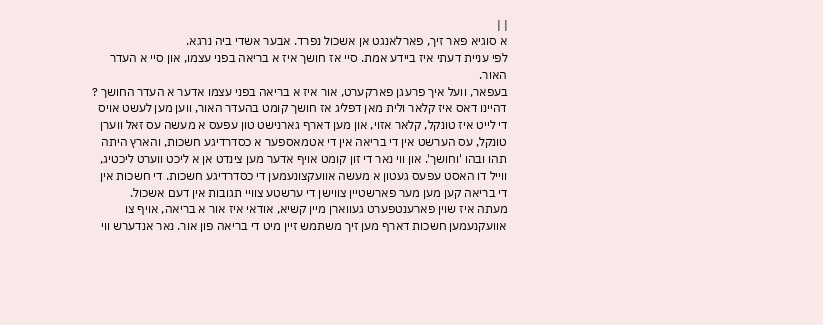| |
א סוגיא פאר זיך, פארלאנגט אן אשכול נפרד. אבער אשדי ביה נרגא.
לפי עניית דעתי איז ביידע אמת. סיי אז חושך איז א בריאה בפני עצמו, און סיי א העדר האור.
בעפאר, וועל איך פרעגן פארקערט, אור איז א בריאה בפני עצמו אדער א העדר החושך ?
דהיינו דאס איז קלאר ולית מאן דפליג אז חושך קומט בהעדר האור, ווען מען לעשט אויס די לייט איז טונקל, קלאר אזוי, און מען דארף גארנישט טון עפעס א מעשה עס זאל ווערן טונקל, עס הערשט אין די בריאה אין די אטמאספער א כסדרדיגע חשכות, והארץ היתה תהו ובהו 'וחושך'. און ווי נאר די זון קומט אויף אדער מען צינדט אן א ליכט ווערט ליכטיג, ווייל דו האסט עפעס געטון א מעשה אוועקצונעמען די כסדרדיגע חשכות. די חשכות אין די בריאה קען מען מער פארשטיין צווישן די ערשטע צוויי תגובות אין דעם אשכול.
מעתה איז שוין פארענטפערט געווארן מיין קשיא, אודאי איז אור א בריאה, אויף צו אוועקנעמען חשכות דארף מען זיך משתמש זיין מיט די בריאה פון אור. נאר אנדערש ווי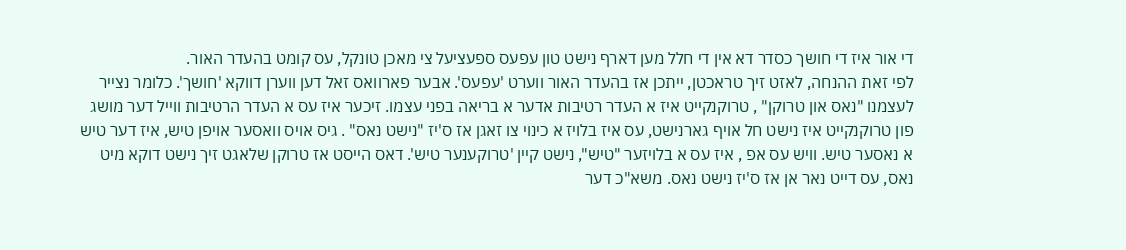די אור איז די חושך כסדר דא אין די חלל מען דארף נישט טון עפעס ספעציעל צי מאכן טונקל, עס קומט בהעדר האור.
לפי זאת ההנחה, לאזט זיך טראכטן, ייתכן אז בהעדר האור ווערט 'עפעס'. אבער פארוואס זאל דען ווערן דווקא 'חושך'. כלומר נצייר לעצמנו "נאס און טרוקן" , טרוקנקייט איז א העדר רטיבות אדער א בריאה בפני עצמו. זיכער איז עס א העדר הרטיבות ווייל דער מושג פון טרוקנקייט איז נישט חל אויף גארנישט, עס איז בלויז א כינוי צו זאגן אז ס'יז "נישט נאס" . גיס אויס וואסער אויפן טיש, איז דער טיש א נאסער טיש. וויש עס אפ , איז עס א בלויזער "טיש", נישט קיין 'טרוקענער טיש'. דאס הייסט אז טרוקן שלאגט זיך נישט דוקא מיט נאס, עס דייט נאר אן אז ס'יז נישט נאס. משא"כ דער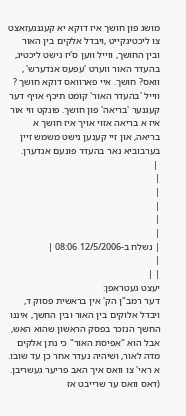מושג פון חושך איז דוקא יא קעגנגעזאצט צו ליכטיגקייט ,ויבדל אלקים בין האור ובין החושך, ווייל ווען ס'יז נישט ליכטיג, בהעדר האור ווערט 'עפעס אנדערש' , וואס? חושך. איי פארוואס דוקא חושך ? ווייל 'בהעדר האור' קומט תיכף אויף דער קעגנער 'בריאה' פון חושך. פונקט ווי אור איז א בריאה אזוי אויך איז חושך א בריאה, און זיי קענען נישט משמש זיין בערבוביא נאר בהעדר פונעם אנדערן.
 |
|
|
|
|
|
| נשלח ב-12/5/2006 08:06 |
|
| |
יעצט געטראפן:
דער רמב"ן הק' אין בראשית פסוק ד, ויבדל אלוקים בין האור ובין החשך, איננו החשך הנזכר בפסק הראשון שהוא האש, אבל הוא "אפיסת האור" כי נתן אלקים מדה לאור, ושיהיה נעדר אחר כן עד שובו.
א ראי' צו וואס איך האב פריער געשריבן.
(דאס וואס ער שרייבט אז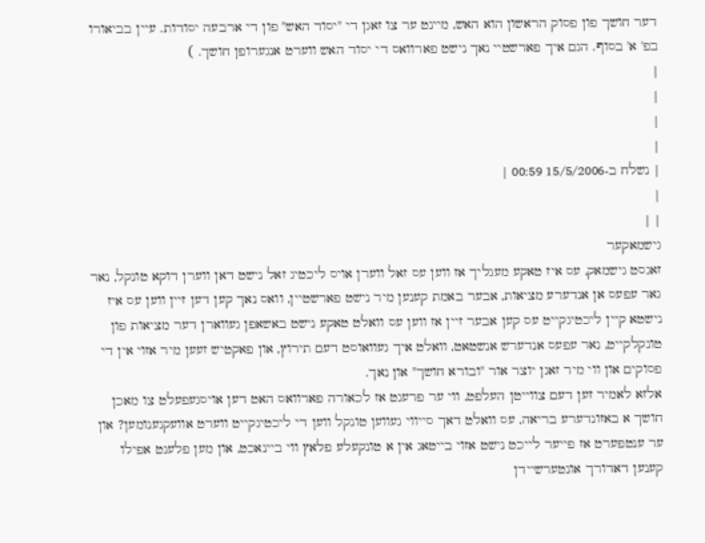דער חושך פון פסוק הראשון הוא האש, מיינט ער צו זאגן די "יסוד האש" פון די ארבעה יסודות. עיין בביאורו בפ' א' בסוף. הגם איך פארשטיי נאך נישט פארוואס די יסוד האש ווערט אנגערופן חושך. )
|
|
|
|
| נשלח ב-15/5/2006 00:59 |
|
| |
גישמאקער
זאגסט גישמאק, עס איז טאקע מעגליך אז ווען עס זאל ווערן אויס ליכטיג זאל נישט דאן ווערן דוקא טונקל, נאר גאר עפעס אן אנדערע מציאות, אבער באמת קענען מיר נישט פארשטיין, וואס נאך קען דען זיין ווען עס איז נישטא קיין ליכטיגקייט עס קען אבער זיין אז ווען עס וואלט טאקע נישט באשאפן געווארן דער מציאות פון טונקלקייט, נאר עפעס אנדערש אנשטאט, וואלט איך געוואוסט דעם תירוץ, און פאקטיש זעען מיר אזוי אין די פסוקים און ווי מיר זאגן יוצר אור "ובורא חושך" און נאך.
אלזא לאמיר זען דעם צווייטן העלפט, ווי ער פרעגט אז לכאורה פארוואס האט דען אויסגעפעלט צו מאכן חושך א באזונדערע בריאה, עס וואלט דאך סייווי געווען טונקל ווען די ליכטיגקייט ווערט אוועקגענומען? און ער ענטפערט אז פייער לייכט נישט אזוי בייטאג אין א טונקעלע פלאץ ווי ביינאכט, און מען פלעגט אפילו קענען דאדורך אונטערשיידן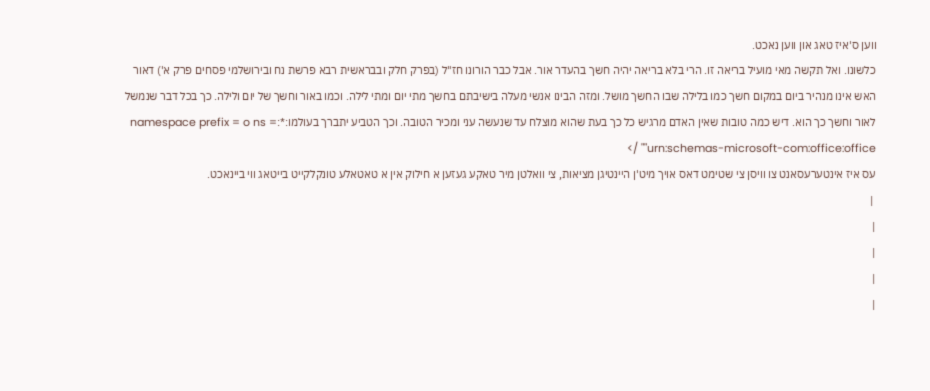ווען ס'איז טאג און ווען נאכט.
כלשונו. ואל תקשה מאי מועיל בריאה זו. הרי בלא בריאה יהיה חשך בהעדר אור. אבל כבר הורונו חז"ל (בפרק חלק ובבראשית רבא פרשת נח ובירושלמי פסחים פרק א') דאור האש אינו מנהיר ביום במקום חשך כמו בלילה שבו החשך מושל. ומזה הבינו אנשי מעלה בישיבתם בחשך מתי יום ומתי לילה. וכמו באור וחשך של יום ולילה. כך בכל דבר שנמשל לאור וחשך כך הוא. דיש כמה טובות שאין האדם מרגיש כל כך בעת שהוא מוצלח עד שנעשה עני ומכיר הטובה. וכך הטביע יתברך בעולמו:*:namespace prefix = o ns = "urn:schemas-microsoft-com:office:office" />
עס איז אינטערעסאנט צו וויסן צי שטימט דאס אויך מיט'ן היינטיגן מציאות, צי וואלטן מיר טאקע געזען א חילוק אין א טאטאלע טונקלקייט בייטאג ווי ביינאכט.
 |
|
|
|
|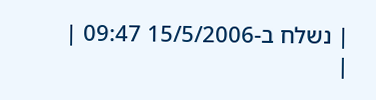| נשלח ב-15/5/2006 09:47 |
|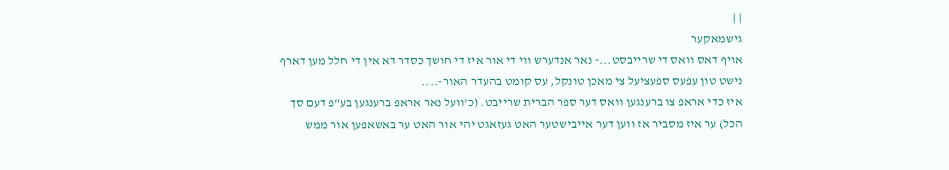| |
גישמאקער
אויף דאס וואס די שרייבסט...- נאר אנדערש ווי די אור איז די חושך כסדר דא אין די חלל מען דארף
נישט טון עפעס ספעציעל צי מאכן טונקל, עס קומט בהעדר האור-....
איז כדי אראפ צו ברענגען וואס דער ספר הברית שרייבט. (כ'וועל נאר אראפ ברענגען בע"פ דעם סך
הכל) ער איז מסביר אז ווען דער אייבישטער האט געזאגט יהי אור האט ער באשאפען אור ממש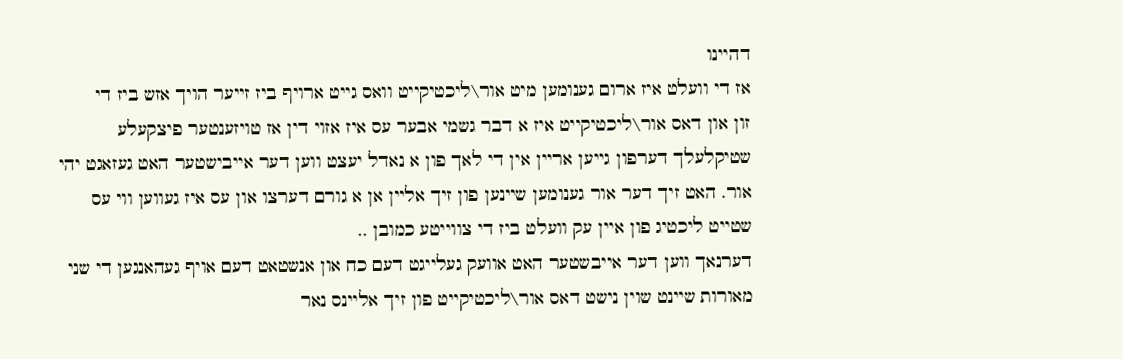דהיינו
אז די וועלט איז ארום גענומען מיט אור\ליכטיקייט וואס גייט ארויף ביז זייער הויך אזש ביז די
זון און דאס אור\ליכטיקייט איז א דבר גשמי אבער עס איז אזוי דין אז טויזענטער פיצקעלע
שטיקלעלך דערפון גייען אריין אין די לאך פון א נאדל יעצט ווען דער אייבישטער האט געזאגט יהי
אור. האט זיך דער אור גענומען שיינען פון זיך אליין אן א גורם דערצו און עס איז געווען ווי עס
שטייט ליכטיג פון איין עק וועלט ביז די צווייטע כמובן ..
דערנאך ווען דער אייבשטער האט אוועק געלייגט דעם כח און אנשטאט דעם אויף געהאנגען די שני
מאורות שיינט שוין נישט דאס אור\ליכטיקייט פון זיך אליינס נאר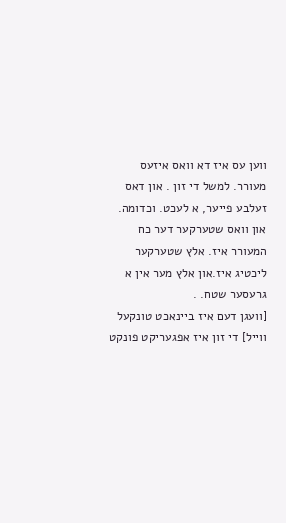ווען עס איז דא וואס איזעס
מעורר. למשל די זון . און דאס זעלבע פייער, א לעכט. וכדומה.
און וואס שטערקער דער כח המעורר איז. אלץ שטערקער ליכטיג איז.און אלץ מער אין א גרעסער שטח. .
[וועגן דעם איז ביינאכט טונקעל ווייל] די זון איז אפגעריקט פונקט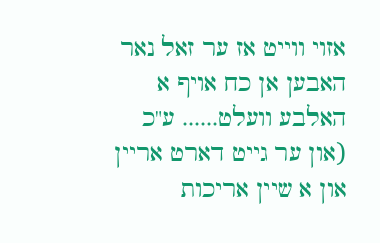אזוי ווייט אז ער זאל נאר
האבען אן כח אויף א האלבע וועלט...... ע"כ
(און ער גייט דארט אריין און א שיין אריכות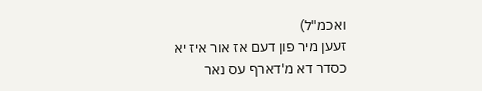ואכמ"ל)
זעען מיר פון דעם אז אור איז יא כסדר דא מ'דארף עס נאר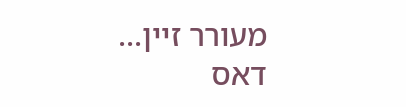מעורר זיין...
דאס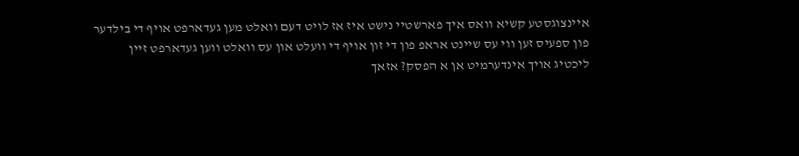איינצוגסטע קשיא וואס איך פארשטיי נישט איז אז לויט דעם וואלט מען געדארפט אויף די בילדער
פון ספעיס זען ווי עס שיינט אראפ פון די זון אויף די וועלט און עס וואלט ווען געדארפט זיין
ליכטיג אויך אינדערמיט אן א הפסק? אזאך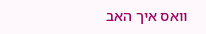וואס איך האב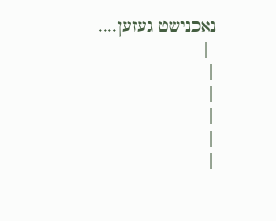נאכנישט געזען....
 |
|
|
|
|
|